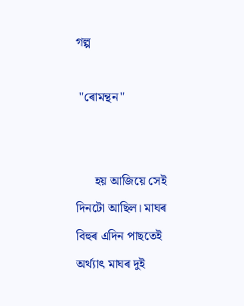গল্প

 "ৰোমন্থন"


      হয় আজিয়ে সেই দিনটো আছিল। মাঘৰ বিহুৰ এদিন পাছতেই অৰ্থ্যাৎ মাঘৰ দুই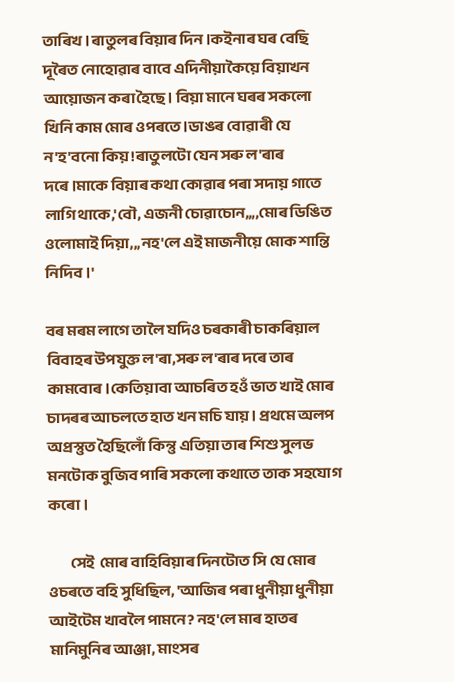তাৰিখ।ৰাতুলৰ বিয়াৰ দিন।কইনাৰ ঘৰ বেছি দূৰৈত নোহোৱাৰ বাবে এদিনীয়াকৈয়ে বিয়াখন আয়োজন কৰা হৈছে। বিয়া মানে ঘৰৰ সকলো খিনি কাম মোৰ ওপৰতে।ডাঙৰ বোৱাৰী যে ন'হ'বনো কিয়!ৰাতুলটো যেন সৰু ল'ৰাৰ দৰে।মাকে বিয়াৰ কথা কোৱাৰ পৰা সদায় গাতে লাগি থাকে,'বৌ, এজনী চোৱাচোন,,,,মোৰ ডিঙিত ওলোমাই দিয়া,,,নহ'লে এই মাজনীয়ে মোক শান্তি নিদিব।'

বৰ মৰম লাগে তালৈ যদিও চৰকাৰী চাকৰিয়াল বিবাহৰ উপযুক্ত ল'ৰা,সৰু ল'ৰাৰ দৰে তাৰ কামবোৰ।কেতিয়াবা আচৰিত হওঁ ভাত খাই মোৰ চাদৰৰ আচলতে হাত খন মচি যায়। প্ৰথমে অলপ অপ্ৰস্তুত হৈছিলোঁ কিন্তু এতিয়া তাৰ শিশু সুলভ মনটোক বুজিব পাৰি সকলো কথাতে তাক সহযোগ কৰো।

         সেই  মোৰ বাহিবিয়াৰ দিনটোত সি যে মোৰ ওচৰতে বহি সুধিছিল, 'আজিৰ পৰা ধুনীয়া ধুনীয়া আইটেম খাবলৈ পামনে? নহ'লে মাৰ হাতৰ মানিমুনিৰ আঞ্জা, মাংসৰ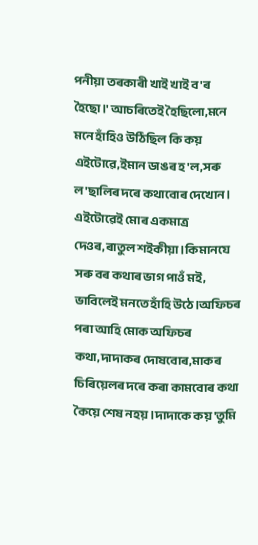পনীয়া তৰকাৰী খাই খাই ব'ৰ হৈছো।' আচৰিতেই হৈছিলো,মনে মনে হাঁহিও উঠিছিল কি কয় এইটোৱে,ইমান ডাঙৰ হ'ল,সৰু ল'ছালিৰ দৰে কথাবোৰ দেখোন। এইটোৱেই মোৰ একমাত্ৰ দেওৰ,ৰাতুল শইকীয়া।কিমানযে সৰু বৰ কথাৰ ভাগ পাওঁ মই, ভাবিলেই মনতে হাঁহি উঠে।অফিচৰ পৰা আহি মোক অফিচৰ কথা,দাদাকৰ দোষবোৰ,মাকৰ চিৰিয়েলৰ দৰে কৰা কামবোৰ কথা কৈয়ে শেষ নহয়।দাদাকে কয় 'তুমি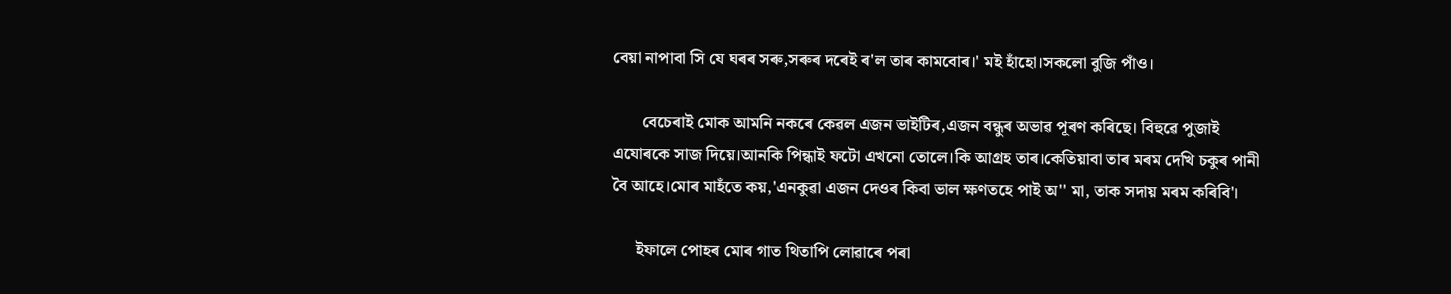বেয়া নাপাবা সি যে ঘৰৰ সৰু,সৰুৰ দৰেই ৰ'ল তাৰ কামবোৰ।' মই হাঁহো।সকলো বুজি পাঁও।

       বেচেৰাই মোক আমনি নকৰে কেৱল এজন ভাইটিৰ,এজন বন্ধুৰ অভাৱ পূৰণ কৰিছে। বিহুৱে পুজাই এযোৰকে সাজ দিয়ে।আনকি পিন্ধাই ফটো এখনো তোলে।কি আগ্ৰহ তাৰ।কেতিয়াবা তাৰ মৰম দেখি চকুৰ পানী বৈ আহে।মোৰ মাহঁতে কয়,'এনকুৱা এজন দেওৰ কিবা ভাল ক্ষণতহে পাই অ'' মা, তাক সদায় মৰম কৰিবি'।

      ইফালে পোহৰ মোৰ গাত থিতাপি লোৱাৰে পৰা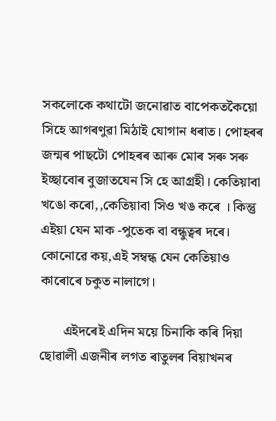সকলোকে কথাটো জনোৱাত বাপেকতকৈয়ো সিহে আগৰণুৱা মিঠাই যোগান ধৰাত। পোহৰৰ জন্মৰ পাছটো পোহৰৰ আৰু মোৰ সৰু সৰু ইচ্ছাবোৰ বুজাতযেন সি হে আগ্ৰহী। কেতিয়াবা খঙো কৰো,,কেতিয়াবা সিও খঙ কৰে । কিন্তু এইয়া যেন মাক -পুতেক বা বন্ধুত্বৰ দৰে। কোনোৱে কয়,এই সম্বন্ধ যেন কেতিয়াও কাৰোৰে চকুত নালাগে।

       এইদৰেই এদিন ময়ে চিনাকি কৰি দিয়া ছোৱালী এজনীৰ লগত ৰাতুলৰ বিয়াখনৰ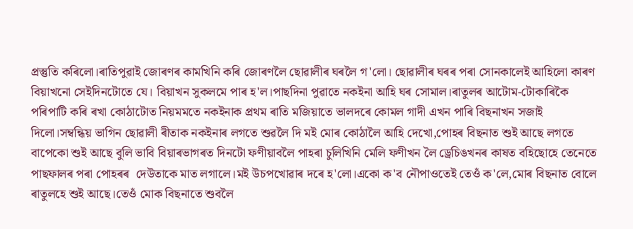প্ৰস্তুতি কৰিলো।ৰাতিপুৱাই জোৰণৰ কামখিনি কৰি জোৰণলৈ ছোৱালীৰ ঘৰলৈ গ'লো। ছোৱালীৰ ঘৰৰ পৰা সোনকালেই আহিলো কাৰণ বিয়াখনো সেইদিনটোতে যে। বিয়াখন সুকলমে পাৰ হ'ল।পাছদিনা পুৱাতে নকইনা আহি ঘৰ সোমাল।ৰাতুলৰ আটোম-টোকাৰিকৈ পৰিপাটি কৰি ৰখা কোঠাটোত নিয়মমতে নকইনাক প্ৰথম ৰাতি মজিয়াতে ভালদৰে কোমল গাদী এখন পাৰি বিছনাখন সজাই  দিলো।সম্বন্ধিয় ভাগিন ছোৱালী ৰীতাক নকইনাৰ লগতে শুৱলৈ দি মই মোৰ কোঠালৈ আহি দেখো,পোহৰ বিছনাত শুই আছে লগতে বাপেকো শুই আছে বুলি ভাবি বিয়াৰভাগৰত দিনটো ফণীয়াবলৈ পাহৰা চুলিখিনি মেলি ফণীখন লৈ ড্ৰেচিঙখনৰ কাষত বহিছোহে তেনেতে পাছফালৰ পৰা পোহৰৰ  দেউতাকে মাত লগালে।মই উচপখোৱাৰ দৰে হ'লো।একো ক'ব নৌপাওতেই তেওঁ ক'লে,মোৰ বিছনাত বোলে ৰাতুলহে শুই আছে।তেওঁ মোক বিছনাতে শুবলৈ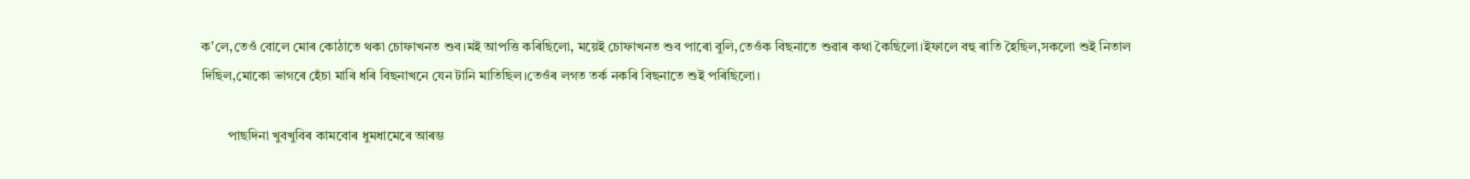ক'লে,তেওঁ বোলে মোৰ কোঠাতে থকা চোফাখনত শুব।মই আপত্তি কৰিছিলো, ময়েই চোফাখনত শুব পাৰো বুলি,তেওঁক বিছনাতে শুৱাৰ কথা কৈছিলো।ইফালে বহু ৰাতি হৈছিল,সকলো শুই নিতাল দিছিল,মোকো ভাগৰে হেঁচা মাৰি ধৰি বিছনাখনে যেন টানি মাতিছিল।তেওঁৰ লগত তৰ্ক নকৰি বিছনাতে শুই পৰিছিলো।

        পাছদিনা খুবখুবিৰ কামবোৰ ধুমধামেৰে আৰম্ভ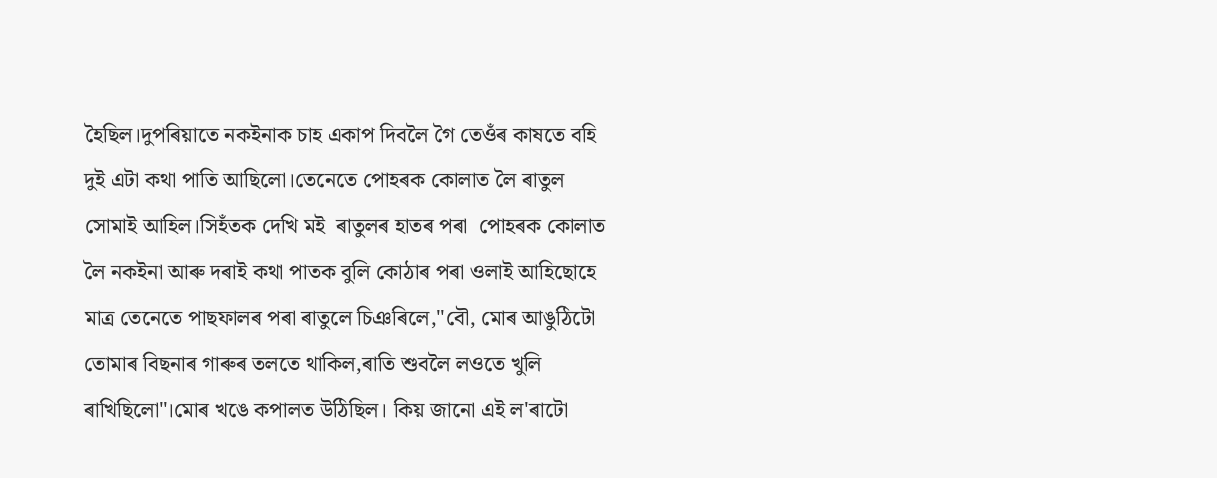হৈছিল।দুপৰিয়াতে নকইনাক চাহ একাপ দিবলৈ গৈ তেওঁৰ কাষতে বহি দুই এটা কথা পাতি আছিলো।তেনেতে পোহৰক কোলাত লৈ ৰাতুল সোমাই আহিল।সিহঁতক দেখি মই  ৰাতুলৰ হাতৰ পৰা  পোহৰক কোলাত লৈ নকইনা আৰু দৰাই কথা পাতক বুলি কোঠাৰ পৰা ওলাই আহিছোহে মাত্ৰ তেনেতে পাছফালৰ পৰা ৰাতুলে চিঞৰিলে,"বৌ, মোৰ আঙুঠিটো তোমাৰ বিছনাৰ গাৰুৰ তলতে থাকিল,ৰাতি শুবলৈ লওতে খুলি ৰাখিছিলো"।মোৰ খঙে কপালত উঠিছিল। কিয় জানো এই ল'ৰাটো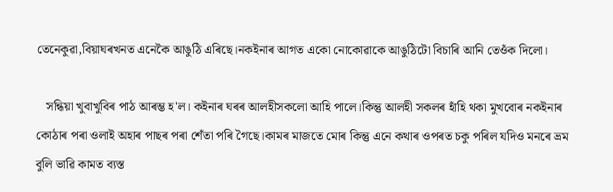তেনেকুৱা,বিয়াঘৰখনত এনেকৈ আঙুঠি এৰিছে।নকইনাৰ আগত একো নোকোৱাকে আঙুঠিটো বিচাৰি আনি তেওঁক দিলো।

   সন্ধিয়া খুবাখুবিৰ পাঠ আৰম্ভ হ'ল। কইনাৰ ঘৰৰ আলহীসকলো আহি পালে।কিন্তু আলহী সকলৰ হাঁহি থকা মুখবোৰ নকইনাৰ কোঠাৰ পৰা ওলাই অহাৰ পাছৰ পৰা শেঁতা পৰি গৈছে।কামৰ মাজতে মোৰ কিন্তু এনে কথাৰ ওপৰত চকু পৰিল যদিও মনৰে ভ্ৰম বুলি ভাৱি কামত ব্যস্ত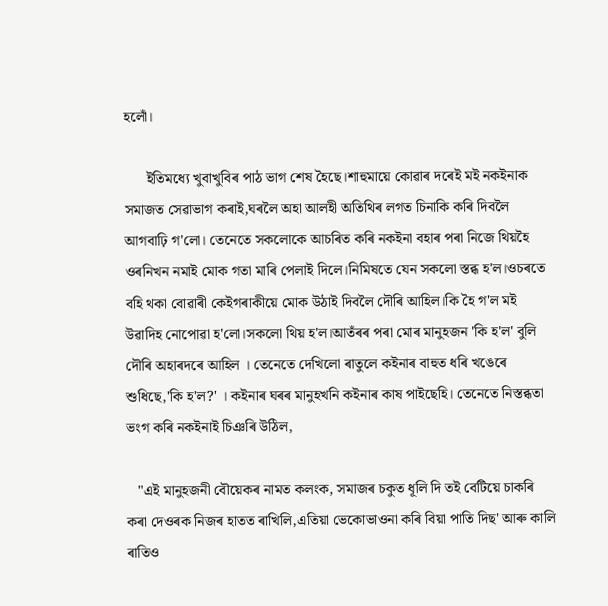হলোঁ।

      ইতিমধ্যে খুবাখুবিৰ পাঠ ভাগ শেষ হৈছে।শাহুমায়ে কোৱাৰ দৰেই মই নকইনাক সমাজত সেৱাভাগ কৰাই,ঘৰলৈ অহা আলহী অতিথিৰ লগত চিনাকি কৰি দিবলৈ আগবাঢ়ি গ'লো। তেনেতে সকলোকে আচৰিত কৰি নকইনা বহাৰ পৰা নিজে থিয়হৈ ওৰনিখন নমাই মোক গতা মাৰি পেলাই দিলে।নিমিষতে যেন সকলো স্তব্ধ হ'ল।ওচৰতে বহি থকা বোৱাৰী কেইগৰাকীয়ে মোক উঠাই দিবলৈ দৌৰি আহিল।কি হৈ গ'ল মই উৱাদিহ নোপোৱা হ'লো।সকলো থিয় হ'ল।আতঁৰৰ পৰা মোৰ মানুহজন 'কি হ'ল' বুলি দৌৰি অহাৰদৰে আহিল । তেনেতে দেখিলো ৰাতুলে কইনাৰ বাহুত ধৰি খঙেৰে শুধিছে,'কি হ'ল?' । কইনাৰ ঘৰৰ মানুহখনি কইনাৰ কাষ পাইছেহি। তেনেতে নিস্তব্ধতা ভংগ কৰি নকইনাই চিঞৰি উঠিল,

   "এই মানুহজনী বৌয়েকৰ নামত কলংক, সমাজৰ চকুত ধূলি দি তই বেটিয়ে চাকৰি কৰা দেওৰক নিজৰ হাতত ৰাখিলি,এতিয়া ভেকোভাওনা কৰি বিয়া পাতি দিছ' আৰু কালি ৰাতিও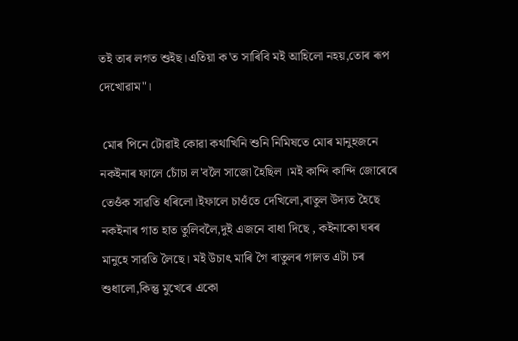তই তাৰ লগত শুইছ।এতিয়া ক'ত সাৰিবি মই আহিলো নহয়,তোৰ ৰূপ দেখোৱাম"।

 মোৰ পিনে টোৱাই কোৱা কথাখিনি শুনি নিমিষতে মোৰ মানুহজনে নকইনাৰ ফালে চোঁচা ল'বলৈ সাজো হৈছিল ।মই কান্দি কান্দি জোৰেৰে তেওঁক সাৱতি ধৰিলো।ইফালে চাওঁতে দেখিলো,ৰাতুল উদ্যত হৈছে নকইনাৰ গাত হাত তুলিবলৈ,দুই এজনে বাধা দিছে , কইনাকো ঘৰৰ মানুহে সাৱতি লৈছে। মই উচাৎ মাৰি গৈ ৰাতুলৰ গালত এটা চৰ শুধালো,কিন্তু মুখেৰে একো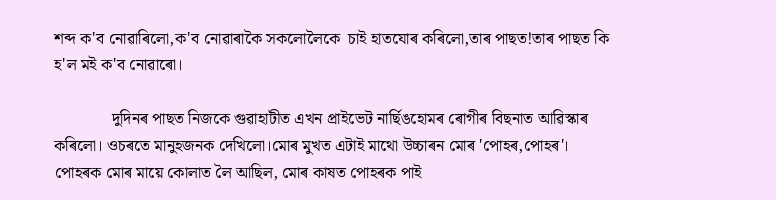শব্দ ক'ব নোৱাৰিলো,ক'ব নোৱাৰাকৈ সকলোলৈকে  চাই হাতযোৰ কৰিলো,তাৰ পাছত!তাৰ পাছত কি হ'ল মই ক'ব নোৱাৰো।

              দুদিনৰ পাছত নিজকে গুৱাহাটীত এখন প্ৰাইভেট নাৰ্ছিঙহোমৰ ৰোগীৰ বিছনাত আৱিস্কাৰ কৰিলো। ওচৰতে মানুহজনক দেখিলো।মোৰ মুখত এটাই মাথো উচ্চাৰন মোৰ 'পোহৰ,পোহৰ'। পোহৰক মোৰ মায়ে কোলাত লৈ আছিল, মোৰ কাষত পোহৰক পাই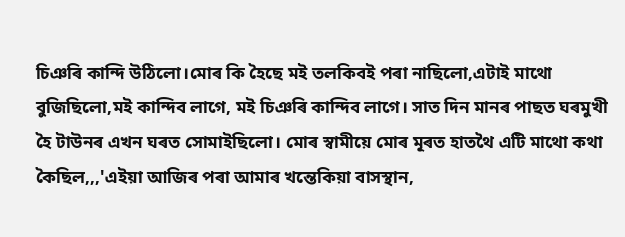চিঞৰি কান্দি উঠিলো।মোৰ কি হৈছে মই তলকিবই পৰা নাছিলো,এটাই মাথো বুজিছিলো,মই কান্দিব লাগে, মই চিঞৰি কান্দিব লাগে। সাত দিন মানৰ পাছত ঘৰমুখী হৈ টাউনৰ এখন ঘৰত সোমাইছিলো। মোৰ স্বামীয়ে মোৰ মূৰত হাতথৈ এটি মাথো কথা কৈছিল,,,'এইয়া আজিৰ পৰা আমাৰ খন্তেকিয়া বাসস্থান,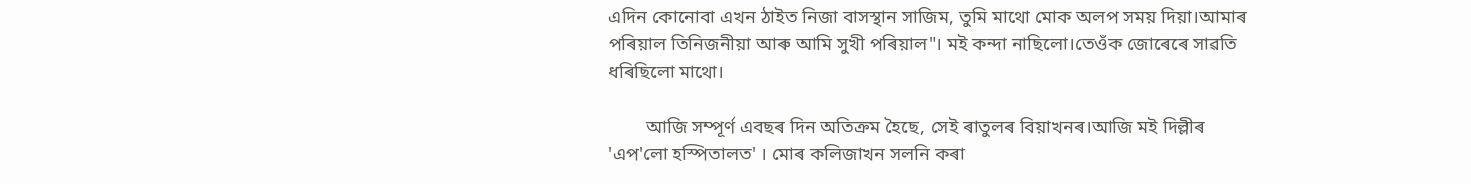এদিন কোনোবা এখন ঠাইত নিজা বাসস্থান সাজিম, তুমি মাথো মোক অলপ সময় দিয়া।আমাৰ পৰিয়াল তিনিজনীয়া আৰু আমি সুখী পৰিয়াল"। মই কন্দা নাছিলো।তেওঁক জোৰেৰে সাৱতি ধৰিছিলো মাথো।

        আজি সম্পূৰ্ণ এবছৰ দিন অতিক্ৰম হৈছে, সেই ৰাতুলৰ বিয়াখনৰ।আজি মই দিল্লীৰ 'এপ'লো হস্পিতালত' । মোৰ কলিজাখন সলনি কৰা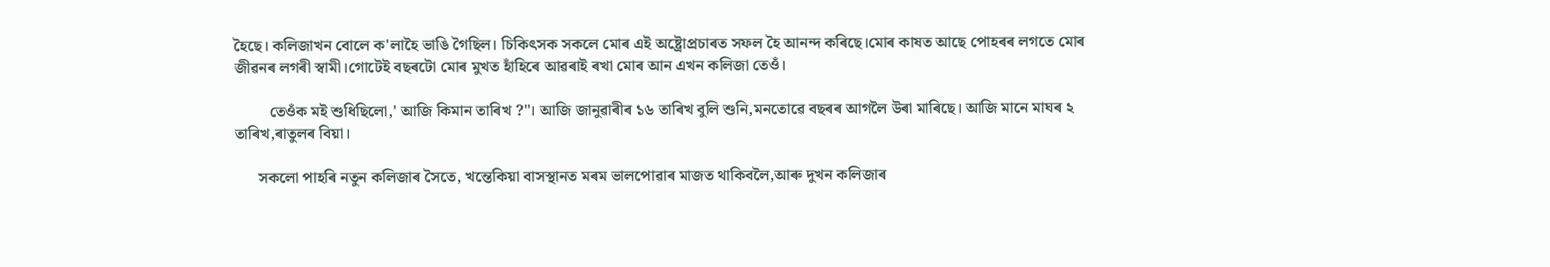হৈছে। কলিজাখন বোলে ক'লাহৈ ভাঙি গৈছিল। চিকিৎসক সকলে মোৰ এই অষ্ট্ৰোপ্ৰচাৰত সফল হৈ আনন্দ কৰিছে।মোৰ কাষত আছে পোহৰৰ লগতে মোৰ জীৱনৰ লগৰী স্বামী।গোটেই বছৰটো মোৰ মুখত হাঁহিৰে আৱৰাই ৰখা মোৰ আন এখন কলিজা তেওঁ।

         তেওঁক মই শুধিছিলো,' আজি কিমান তাৰিখ ?"। আজি জানুৱাৰীৰ ১৬ তাৰিখ বুলি শুনি,মনতোৱে বছৰৰ আগলৈ উৰা মাৰিছে। আজি মানে মাঘৰ ২ তাৰিখ,ৰাতুলৰ বিয়া।

      সকলো পাহৰি নতুন কলিজাৰ সৈতে, খন্তেকিয়া বাসস্থানত মৰম ভালপোৱাৰ মাজত থাকিবলৈ,আৰু দুখন কলিজাৰ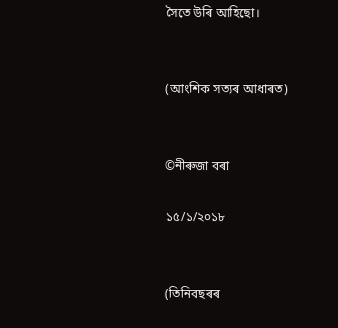সৈতে উৰি আহিছো।


(আংশিক সত্যৰ আধাৰত)


©নীৰুজা বৰা

১৫/১/২০১৮


(তিনিবছৰৰ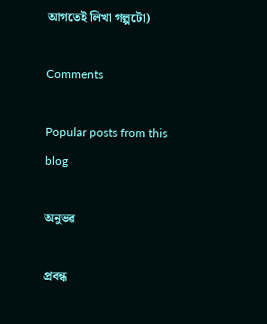আগতেই লিখা গল্পটো)

Comments

Popular posts from this blog

অনুভৱ

প্ৰবন্ধ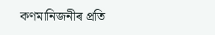কণমানিজনীৰ প্ৰতি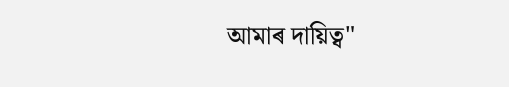আমাৰ দায়িত্ব"